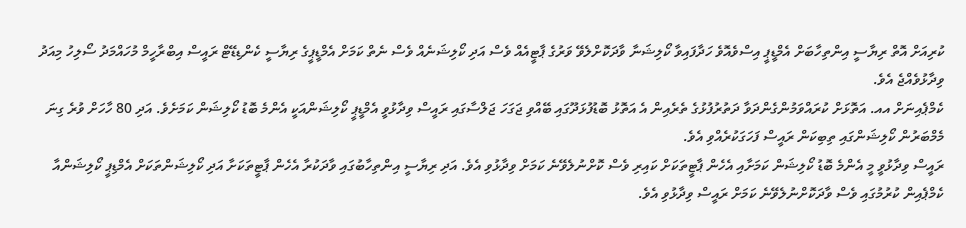ކުރިއަށް އޮތް ރިޔާސީ އިންތިހާބަށް އެމްޑީޕީ އިސްވެއޮވެ ހަދާފައިވާ ކޯލިޝަނާ ވާދަކޮށްލެވޭ ވަރުގެ ޕާޓީއެއް ވެސް އަދި ކޯލިޝަނެއް ވެސް ނެތް ކަމަށް އެމްޑީޕީގެ ރިޔާސީ ކެންޑިޑޭޓް ރައީސް އިބްރާހީމް މުހައްމަދު ސޯލިހު މިއަދު ވިދާޅުވެއްޖެ އެވެ.
ކެމްޕެއިނަށް އއ. އަތޮޅަށް ކުރައްވަމުންގެންދަވާ ދަތުރުފުޅުގެ ތެރެއިން އެ އަތޮޅު ބޮޑުފުޅަދޫގައި ބޭއްވި ޖަގަހަ ޖަލްސާގައި ރައީސް ވިދާޅުވީ އެމްޑީޕީ ކޯލިޝަންއަކީ އެންމެ ބޮޑު ކޯލިޝަން ކަމަށެވެ. އަދި 80 ހާހަށް ވުރެ ގިނަ މެމްބަރުން ކޯލިޝަންގައި ތިބިކަން ރައީސް ފަހަގަކުރެއްވި އެވެ.
ރައީސް ވިދާޅުވީ މީ އެންމެ ބޮޑު ކޯލިޝަން ކަމަށާއި އެހެން ޕާޓީތަކަށް ކައިރި ވެސް ކޮށްނުލެވޭނެ ކަމަށް ވިދާޅުވި އެވެ. އަދި ރިޔާސީ އިންތިހާބުގައި ވާދަކުރާ އެހެން ޕާޓީތަކަށާ އަދި ކޯލިޝަންތަކަށް އެމްޑިޕީ ކޯލިޝަންއާ ކެމްޕެއިން ކުރުމުގައި ވެސް ވާދަކޮށްނުލެވޭނެ ކަމަށް ރައީސް ވިދާޅުވި އެވެ.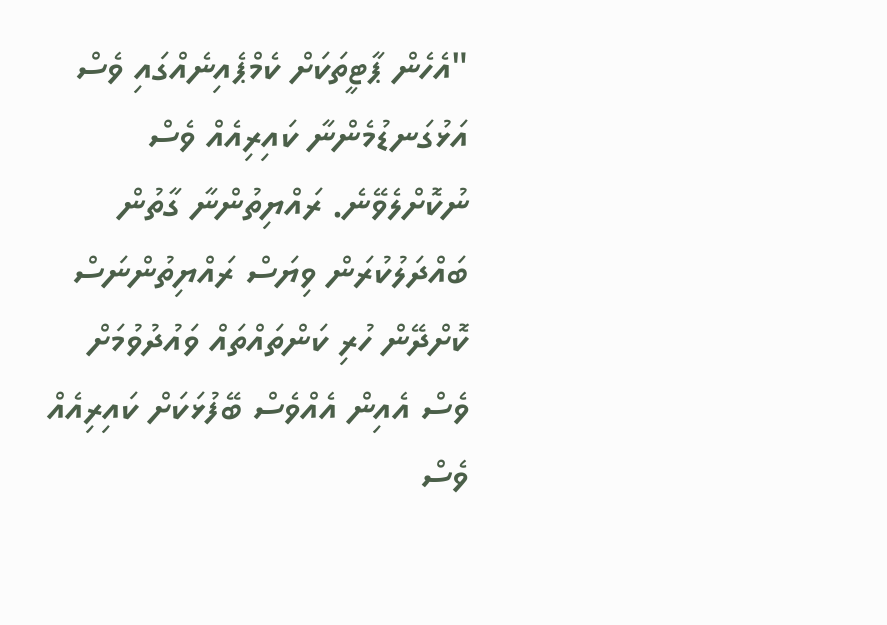"އެހެން ޕާޓީތަކަށް ކެމްޕެއިނެއްގައި ވެސް އަޅުގަނޑުމެންނާ ކައިރިއެއް ވެސް ނުކޮށްލެވޭނެ. ރައްޔިތުންނާ ގާތުން ބައްދަލުކުރަން ވިޔަސް ރައްޔިތުންނަސް ކޮށްދޭން ހުރި ކަންތައްތައް ވައުދުވުމަށް ވެސް އެއިން އެއްވެސް ބޭފުޅަކަށް ކައިރިއެއް ވެސް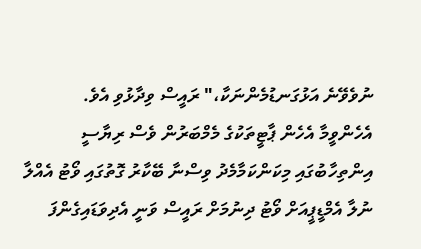ނުވެވޭނެ އަޅުގަނޑުމެންނަކާ،" ރައީސް ވިދާޅުވި އެވެ.
އެހެންވީމާ އެހެން ޕާޓީތަކުގެ މެމްބަރުން ވެސް ރިޔާސީ އިންތިހާބުގައި މިކަންކަމާމެދު ވިސްނާ ބޭކާރު ގޮތުގައި ވޯޓު އެއްލާ ނުލާ އެމްޑީޕީއަށް ވޯޓު ދިނުމަށް ރައީސް ވަނީ އެދިވަޑައިގެންފަ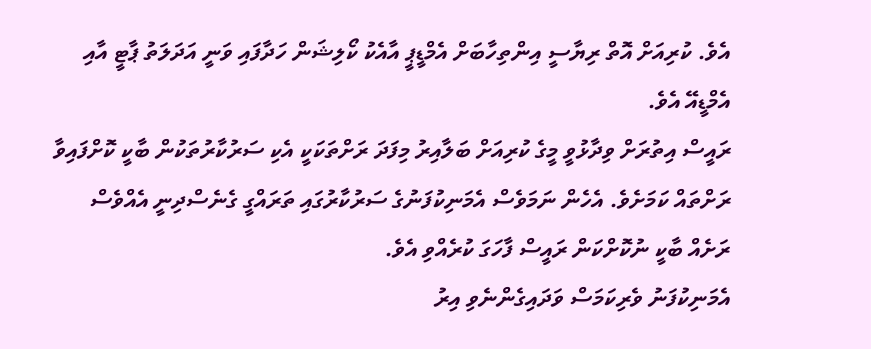އެވެ. ކުރިއަށް އޮތް ރިޔާސީ އިންތިހާބަށް އެމްޑީޕީ އާއެކު ކޯލިޝަން ހަދާފައި ވަނީ އަދަލަތު ޕާޓީ އާއި އެމްޑީއޭ އެވެ.
ރައީސް އިތުރަށް ވިދާޅުވީ މީގެ ކުރިއަށް ބަލާއިރު މިފަދަ ރަށްތަކަކީ އެކި ސަރުކާރުތަކުން ބާކީ ކޮށްފައިވާ ރަށްތައް ކަމަށެވެ. އެހެން ނަމަވެސް އެމަނިކުފަނުގެ ސަރުކާރުގައި ތަރައްގީ ގެނެސްދިނީ އެއްވެސް ރަށެއް ބާކީ ނުކޮށްކަން ރައީސް ފާހަގަ ކުރެއްވި އެވެ.
އެމަނިކުފަނު ވެރިކަމަސް ވަދައިގެންނެވި އިރު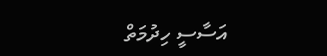އަސާސީ ހިދުމަތް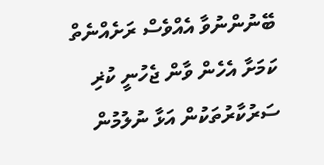ބޭނުންނުވާ އެއްވެސް ރަށެއްނެތް ކަމަށާ އެހެން ވާން ޖެހުނީ ކުޜި ސަރުކާރުތަކުން އަޅާ ނުލުމުން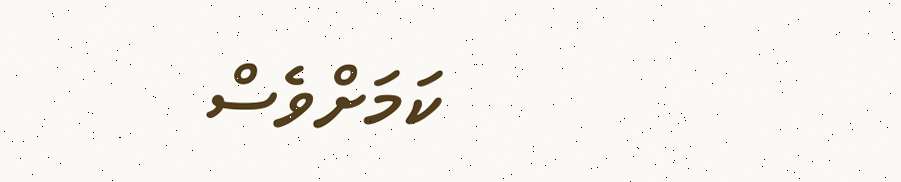ކަމަށްވެސް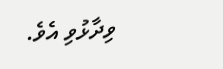ވިދާޅުވި އެވެ.